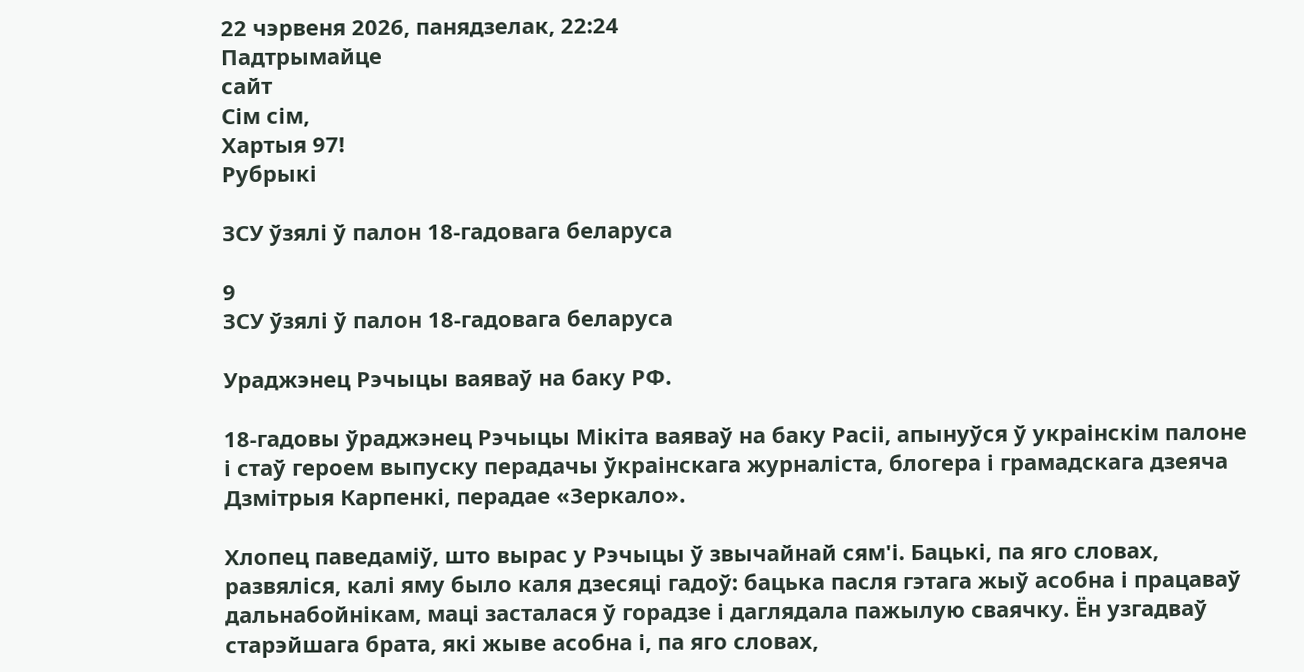22 чэрвеня 2026, панядзелак, 22:24
Падтрымайце
сайт
Сім сім,
Хартыя 97!
Рубрыкі

ЗСУ ўзялі ў палон 18-гадовага беларуса

9
ЗСУ ўзялі ў палон 18-гадовага беларуса

Ураджэнец Рэчыцы ваяваў на баку РФ.

18-гадовы ўраджэнец Рэчыцы Мікіта ваяваў на баку Расіі, апынуўся ў украінскім палоне і стаў героем выпуску перадачы ўкраінскага журналіста, блогера і грамадскага дзеяча Дзмітрыя Карпенкі, перадае «Зеркало».

Хлопец паведаміў, што вырас у Рэчыцы ў звычайнай сям'і. Бацькі, па яго словах, развяліся, калі яму было каля дзесяці гадоў: бацька пасля гэтага жыў асобна і працаваў дальнабойнікам, маці засталася ў горадзе і даглядала пажылую сваячку. Ён узгадваў старэйшага брата, які жыве асобна і, па яго словах,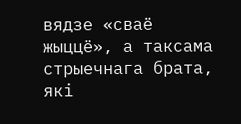вядзе «сваё жыццё», а таксама стрыечнага брата, які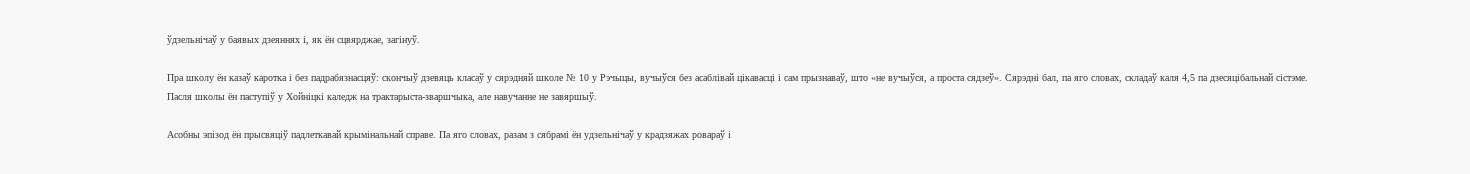ўдзельнічаў у баявых дзеяннях і, як ён сцвярджае, загінуў.

Пра школу ён казаў каротка і без падрабязнасцяў: скончыў дзевяць класаў у сярэдняй школе № 10 у Рэчыцы, вучыўся без асаблівай цікавасці і сам прызнаваў, што «не вучыўся, а проста сядзеў». Сярэдні бал, па яго словах, складаў каля 4,5 па дзесяцібальнай сістэме. Пасля школы ён паступіў у Хойніцкі каледж на трактарыста-зваршчыка, але навучанне не завяршыў.

Асобны эпізод ён прысвяціў падлеткавай крымінальнай справе. Па яго словах, разам з сябрамі ён удзельнічаў у крадзяжах ровараў і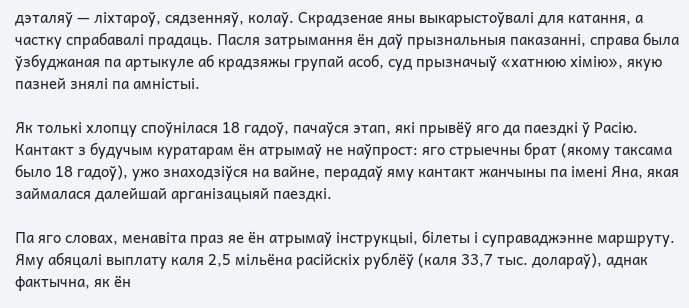дэталяў — ліхтароў, сядзенняў, колаў. Скрадзенае яны выкарыстоўвалі для катання, а частку спрабавалі прадаць. Пасля затрымання ён даў прызнальныя паказанні, справа была ўзбуджаная па артыкуле аб крадзяжы групай асоб, суд прызначыў «хатнюю хімію», якую пазней знялі па амністыі.

Як толькі хлопцу споўнілася 18 гадоў, пачаўся этап, які прывёў яго да паездкі ў Расію. Кантакт з будучым куратарам ён атрымаў не наўпрост: яго стрыечны брат (якому таксама было 18 гадоў), ужо знаходзіўся на вайне, перадаў яму кантакт жанчыны па імені Яна, якая займалася далейшай арганізацыяй паездкі.

Па яго словах, менавіта праз яе ён атрымаў інструкцыі, білеты і суправаджэнне маршруту. Яму абяцалі выплату каля 2,5 мільёна расійскіх рублёў (каля 33,7 тыс. долараў), аднак фактычна, як ён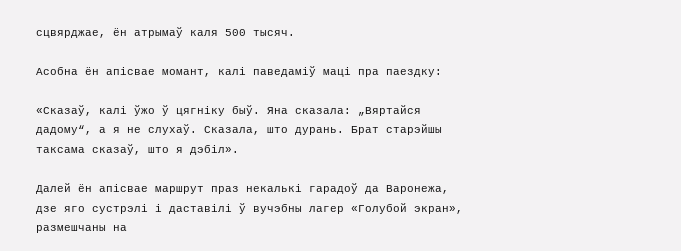сцвярджае, ён атрымаў каля 500 тысяч.

Асобна ён апісвае момант, калі паведаміў маці пра паездку:

«Сказаў, калі ўжо ў цягніку быў. Яна сказала: „Вяртайся дадому“, а я не слухаў. Сказала, што дурань. Брат старэйшы таксама сказаў, што я дэбіл».

Далей ён апісвае маршрут праз некалькі гарадоў да Варонежа, дзе яго сустрэлі і даставілі ў вучэбны лагер «Голубой экран», размешчаны на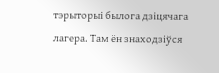тэрыторыі былога дзіцячага лагера. Там ён знаходзіўся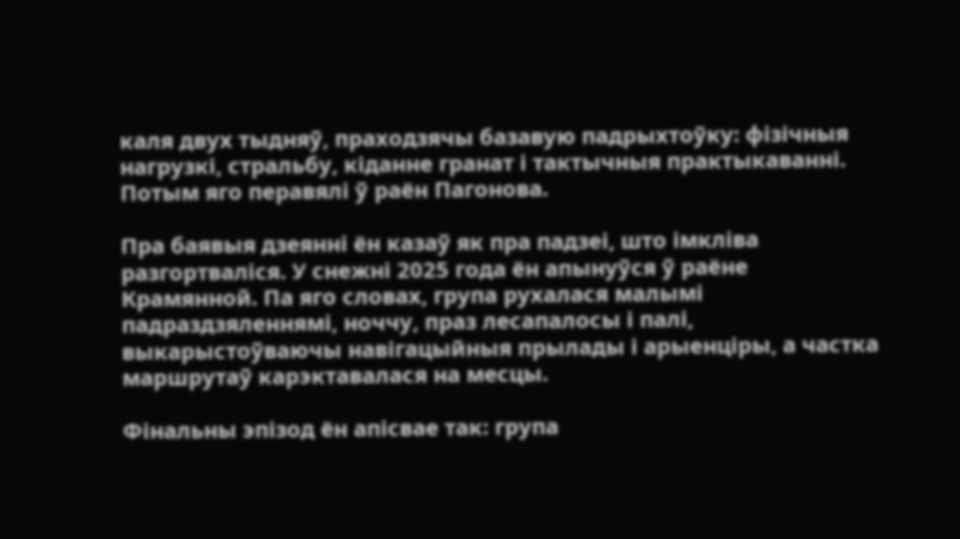каля двух тыдняў, праходзячы базавую падрыхтоўку: фізічныя нагрузкі, стральбу, кіданне гранат і тактычныя практыкаванні. Потым яго перавялі ў раён Пагонова.

Пра баявыя дзеянні ён казаў як пра падзеі, што імкліва разгортваліся. У снежні 2025 года ён апынуўся ў раёне Крамянной. Па яго словах, група рухалася малымі падраздзяленнямі, ноччу, праз лесапалосы і палі, выкарыстоўваючы навігацыйныя прылады і арыенціры, а частка маршрутаў карэктавалася на месцы.

Фінальны эпізод ён апісвае так: група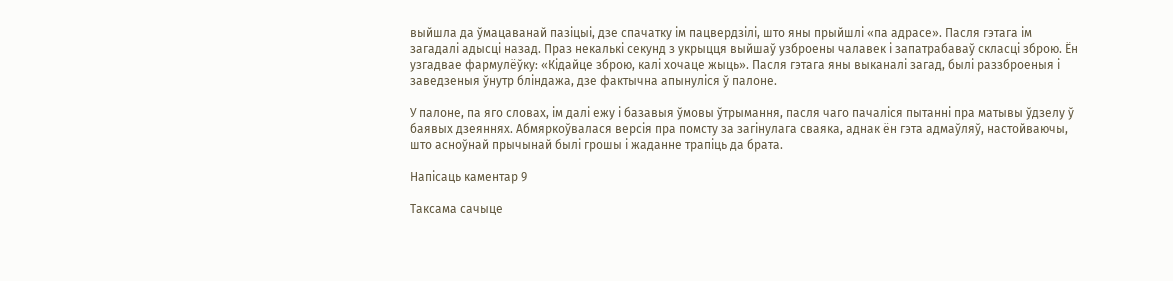выйшла да ўмацаванай пазіцыі, дзе спачатку ім пацвердзілі, што яны прыйшлі «па адрасе». Пасля гэтага ім загадалі адысці назад. Праз некалькі секунд з укрыцця выйшаў узброены чалавек і запатрабаваў скласці зброю. Ён узгадвае фармулёўку: «Кідайце зброю, калі хочаце жыць». Пасля гэтага яны выканалі загад, былі раззброеныя і заведзеныя ўнутр бліндажа, дзе фактычна апынуліся ў палоне.

У палоне, па яго словах, ім далі ежу і базавыя ўмовы ўтрымання, пасля чаго пачаліся пытанні пра матывы ўдзелу ў баявых дзеяннях. Абмяркоўвалася версія пра помсту за загінулага сваяка, аднак ён гэта адмаўляў, настойваючы, што асноўнай прычынай былі грошы і жаданне трапіць да брата.

Напісаць каментар 9

Таксама сачыце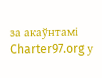за акаўнтамі Charter97.org у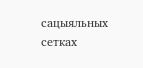сацыяльных сетках